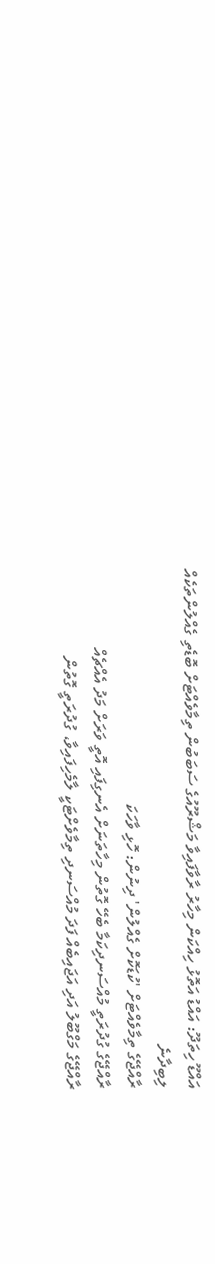އައްޑޫ ހިތަދޫ: އައްޑު އަތޮޅު ހިއްކަން މިހާރު ރާވާފައިވާ މަޝްރޫއުގެ ސަބަބުން ތިމާވެއްޓަށް ބޮޑެތި ގެއްލުންތަކެއް ލިބިދާނެ
ރާއްޖޭގެ ތިމާވެއްޓަށް 'ކުޑަކޮށް ގެއްލުން' ދިނުން: ހޮޅި ވާހަކަ
ރާއްޖޭގެ ގުދުރަތީ މުއްސަނދިކަމާ ބެހޭ ގޮތުން މިހާތަނަށް އެނގިފައި އޮތީ ވަރަށް މަދު އެއްޗެއް
ރާއްޖޭގެ މަގްބޫލު އަދި އަޖައިބެއް ފަދަ މުއްސަނދި ތިމާވެށްޓަކީ ލާމެހިފައިވާ، ގުދުރަތީ ގޮތުން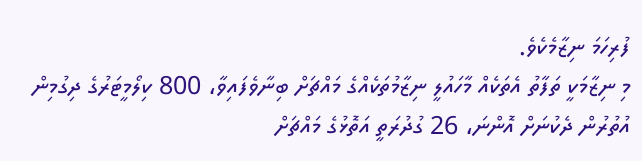ފުރިހަމަ ނިޒާމެކެވެ.
މި ނިޒާމަކީ ތަފާތު އެތަކެއް މާހައުލީ ނިޒާމުތަކެއްގެ މައްޗަށް ބިނާވެފައިވާ، 800 ކިލޯމީޓަރުގެ ދިގުމިން އުތުރުން ދެކުނަށް އޮންނަ، 26 ގުދުރަތީ އަތޮޅުގެ މައްޗަށް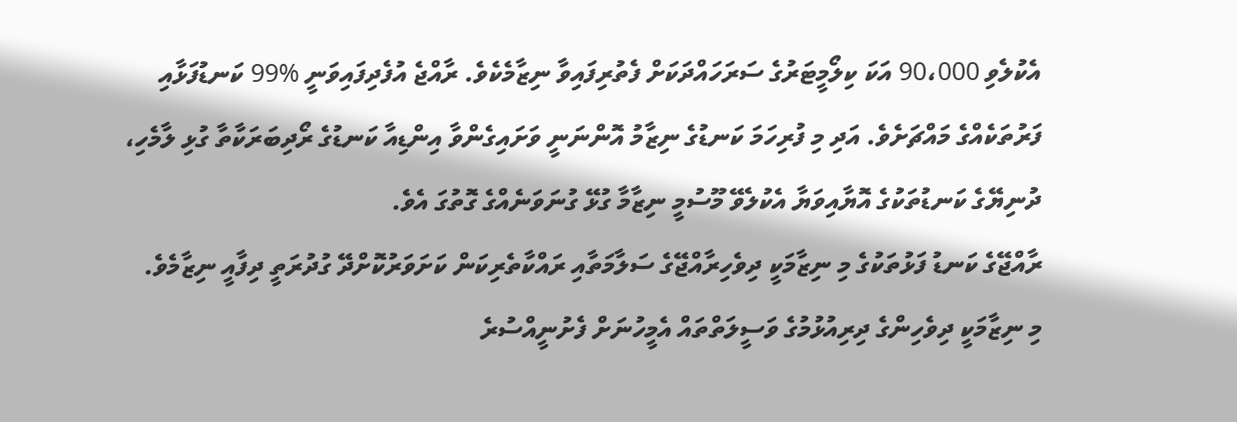އެކުލެވި 90،000 އަކަ ކިލޯމީޓަރުގެ ސަރަހައްދަކަށް ފެތުރިފައިވާ ނިޒާމެކެވެ. ރާއްޖެ އުފެދިފައިވަނީ %99 ކަނޑުފަޅާއި ފަރުތަކެއްގެ މައްޗަށެވެ. އަދި މި ފުރިހަމަ ކަނޑުގެ ނިޒާމު އޮންނަނީ ވަށައިގެންވާ އިންޑިއާ ކަނޑުގެ ރޯދިބަރަކާތާ ގުޅި ލާމެހި، ދުނިޔޭގެ ކަނޑުތަކުގެ އޮޔާއިވަޔާ އެކުލެވޭ މޫސުމީ ނިޒާމާ ގުޅޭ ގުނަވަނެއްގެ ގޮތުގަ އެވެ.
ރާއްޖޭގެ ކަނޑު ފަޅުތަކުގެ މި ނިޒާމަކީ ދިވެހިރާއްޖޭގެ ސަލާމަތާއި ރައްކާތެރިކަން ކަށަވަރުކޮށްދޭ ގުދުރަތީ ދިފާއީ ނިޒާމެވެ.
މި ނިޒާމަކީ ދިވެހިންގެ ދިރިއުޅުމުގެ ވަސީލަތްތައް އެމީހުނަށް ފެށުނީއްސުރެ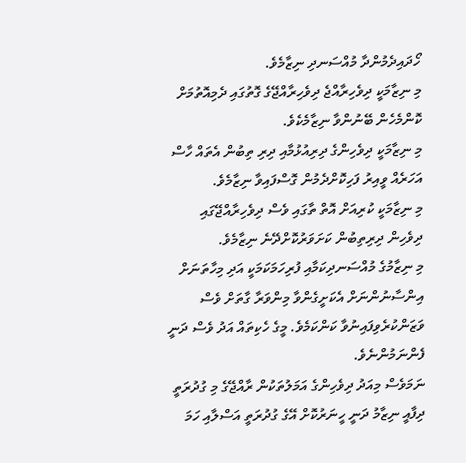ހޯދައިދެމުންދާ މުއްސަނދި ނިޒާމެވެ.
މި ނިޒާމަކީ ދިވެހިރާއްޖެ ދިވެހިރާއްޖޭގެ ގޮތުގައި ދެމިއޮތުމަށް ކޮންމެހެން ބޭނުންވާ ނިޒާމެކެވެ.
މި ނިޒާމަކީ ދިވެހިންގެ ދިރިއުޅުމާއި ދިރި ތިބުން އެތައް ހާސް އަހަރެއް ވީއިރު ފަހިކޮށްދެމުން ގޮސްފައިވާ ނިޒާމެވެ.
މި ނިޒާމަކީ ކުރިއަށް އޮތް ތާގައި ވެސް ދިވެހިރާއްޖޭގައި ދިވެހިން ދިރިތިބުން ކަށަވަރުކޮށްދޭނެ ނިޒާމެވެ.
މި ނިޒާމުގެ މުއްސަނދިކަމާއި ފުރިހަމަކަމަކީ އަދި މިހާތަނަށް އިންސާނުންނަށް އެކަށީގެންވާ މިންވަރާ ގާތަށް ވެސް ވަޒަންކުރެވިފައިނުވާ ކަންކަމެވެ. މީގެ ހެކިތައް އަދު ވެސް ދަނީ ފެންނަމުންނެވެ.
ނަމަވެސް މިއަދު ދިވެހިންގެ އަމަލުތަކުން ރާއްޖޭގެ މި ގުދުރަތީ ދިފާއީ ނިޒާމު ދަނީ ހީނަރުކޮށް އޭގެ ގުދުރަތީ އަސްލާއި ހަމަ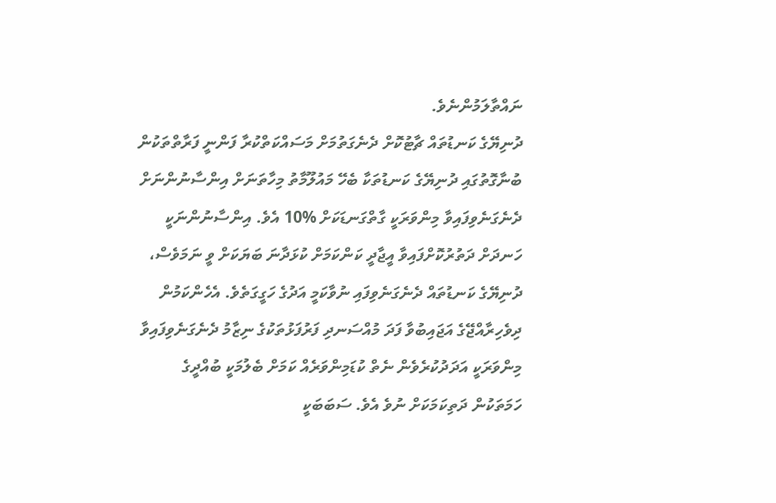ނައްތާލަމުންނެވެ.
ދުނިޔޭގެ ކަނޑުތައް ޗާޓުކޮށް ދެނެގަތުމަށް މަސައްކަތްކުރާ ފަންނީ ފަރާތްތަކުން ބުނާގޮތުގައި ދުނިޔޭގެ ކަނޑުތަކާ ބެހޭ މައުލޫމާތު މިހާތަނަށް އިންސާނުންނަށް ދެނެގަނެވިފައިވާ މިންވަރަކީ ގާތްގަނޑަކަށް %10 އެވެ. އިންސާނުންނަކީ ހަނދަށް ދަތުރުކޮށްފައިވާ އީޖާދީ ކަންކަމަށް ކުޅަދާނަ ބަޔަކަށް ވީ ނަމަވެސް، ދުނިޔޭގެ ކަނޑުތައް ދެނެގަނެވިފައި ނުވާކަމީ އަދުގެ ހަގީގަތެވެ. އެހެންކަމުން ދިވެހިރާއްޖޭގެ އަޖައިބުވާ ފަދަ މުއްސަނދި ފަރުފަޅުތަކުގެ ނިޒާމު ދެނެގަނެވިފައިވާ މިންވަރަކީ އަދަދުކުރެވެން ނެތް ކުޑަމިންވަރެއް ކަމަށް ބެލުމަކީ ބުއްދީގެ ހަމަތަކުން ދަތިކަމަކަށް ނުވެ އެވެ. ސަބަބަކީ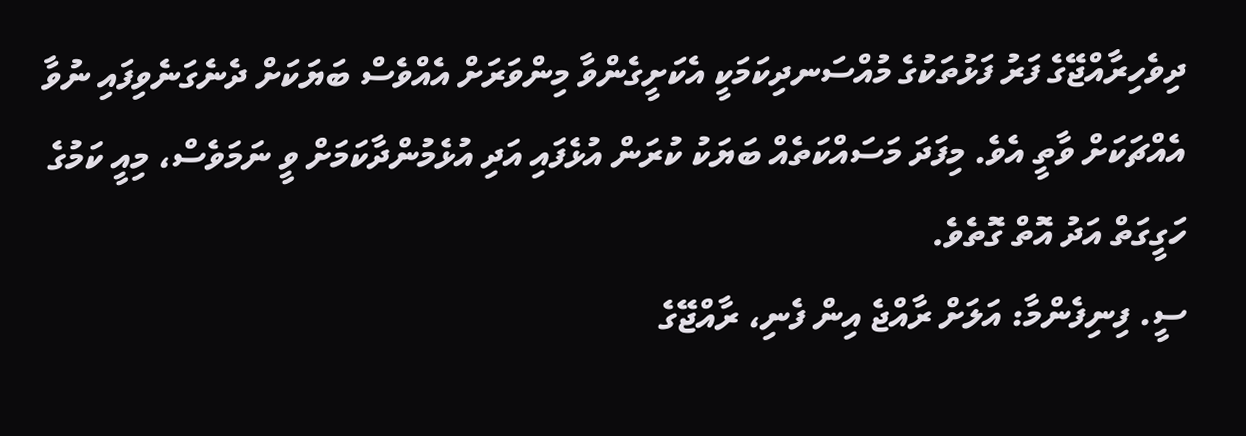ދިވެހިރާއްޖޭގެ ފަރު ފަޅުތަކުގެ މުއްސަނދިކަމަކީ އެކަށީގެންވާ މިންވަރަށް އެއްވެސް ބަޔަކަށް ދެނެގަނެވިފައި ނުވާ އެއްޗަކަށް ވާތީ އެވެ. މިފަދަ މަސައްކަތެއް ބަޔަކު ކުރަން އުޅެފައި އަދި އުޅެމުންދާކަމަށް ވީ ނަމަވެސް، މިއީ ކަމުގެ ހަގީގަތް އަދު އޮތް ގޮތެވެ.
ސީ. ފިނިފެންމާ: އަލަށް ރާއްޖެ އިން ފެނި، ރާއްޖޭގެ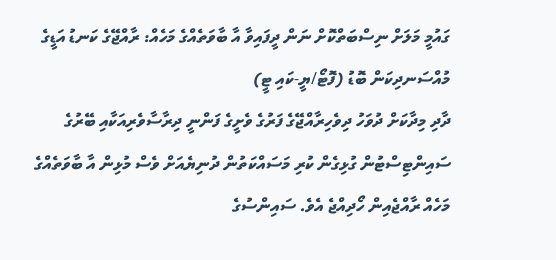ގައުމީ މަލަށް ނިސްބަތްކޮށް ނަން ދީފައިވާ އާ ބާވަތެއްގެ މަހެއް: ރާއްޖޭގެ ކަނޑު އަޑީގެ މުއްސަނދިކަން ބޮޑު (ފޮޓޯ/ޔީ-ކައި ޓީ)
ދާދި މިދާކަށް ދުވަހު ދިވެހިރާއްޖޭގެ ފަރުގެ ވެށީގެ ފަންނީ ދިރާސާވެރިއަކާއި ބޭރުގެ ސައިންޓިސްޓުން ގުޅިގެން ކުރި މަސައްކަތުން ދުނިޔެއަށް ވެސް މުޅިން އާ ބާވަތެއްގެ މަހެއް ރާއްޖެއިން ހޯދިއްޖެ އެވެ. ސައިންސުގެ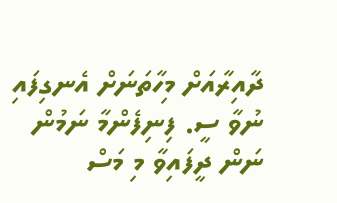ދާއިރާއަށް މިހާތަނަށް އެނގިފައި ނުވާ ސީ. ފިނިފެންމާ ނަމުން ނަން ދީފައިވާ މި މަސް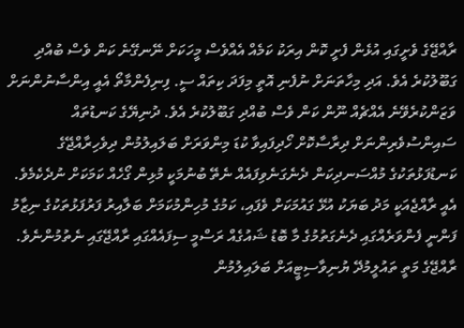ރާއްޖޭގެ ވެށީގައި އުޅެން ފެށީ ކޮން އިރަކު ކަމެއް އެއްވެސް މީހަކަށް ނޭނގޭނެ ކަން ވެސް ބުއްދި ގަބޫލުކުރެ އެވެ. އަދި މިހާތަނަށް ނުފެނި އޮތީ މިފަދަ ކިތައް ސީ. ފިނިފެންމާތޯ އެއީ އިންސާނުންނަށް ވަޒަންކުރެވޭނެ އެއްޗެއް ނޫން ކަން ވެސް ބުއްދި ގަބޫލުކުރެ އެވެ. ދުނިޔޭގެ ކަނޑުތައް ސައިންސުވެރިންނަށް ދިރާސާކޮށް ހޯދިފައިވާ ކުޑަ މިންވަރަށް ބަލައިލުމުން ދިވެހިރާއްޖޭގެ ކަނޑުފަޅުތަކުގެ މުއްސަނދިކަން ދެނެގަނެވިފައެއް ނެތޭ ބުނުމަކީ މުޅިން ގޯހެއް ކަމަކަށް ނުދެކެމެވެ. އެއީ ރާއްޖެއަކީ މަދު ބަޔަކު އުޅޭ ގައުމަކަށް ވެފައި، ކަމުގެ މުހިންމުކަމަށް ބަލާއިރު ފަރުފަޅުތަކުގެ ނިޒާމު ފަންނީ ފެންވަރެއްގައި ދެނެގަތުމުގެ މާ ބޮޑު ޝައުގެއް ރަސްމީ ސިފައެއްގައި ރާއްޖޭގައި ނެތުމުންނެވެ. ރާއްޖޭގެ މަތީ ތައުލީމުދޭ ޔުނިވާސިޓީއަށް ބަލައިލުމުން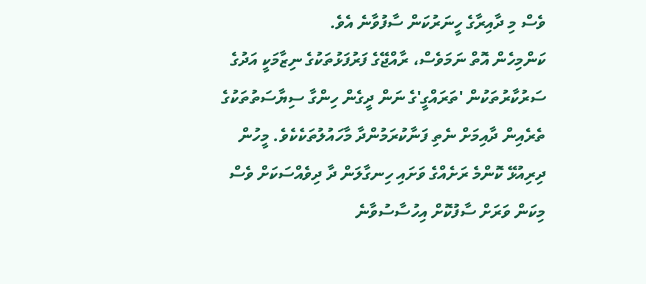ވެސް މި ދާއިރާގެ ހީނަރުކަން ސާފުވާނެ އެވެ.
ކަންމިހެން އޮތް ނަމަވެސް، ރާއްޖޭގެ ފަރުފަޅުތަކުގެ ނިޒާމަކީ އަދުގެ ސަރުކާރުތަކުން 'ތަރައްގީ'ގެ ނަން ދީގެން ހިންގާ ސިޔާސަތުތަކުގެ ތެރެއިން ދާއިމަށް ނެތި ފަނާކުރަމުންދާ މާހައުލުތަކެކެވެ. މީހުން ދިރިއުޅޭ ކޮންމެ ރަށެއްގެ ވަށައި ހިނގާލަން ދާ ދިވެއްސަކަށް ވެސް މިކަން ވަރަށް ސާފުކޮށް އިހުސާސުވާނެ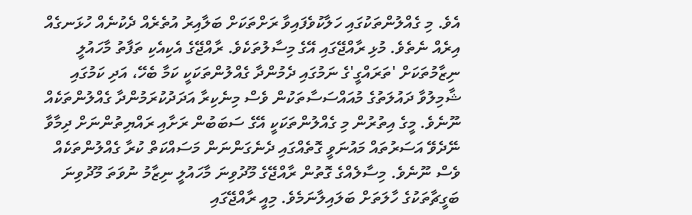އެވެ. މި ގެއްލުންތަކުގައި ހަލާކުވެފައިވާ ރަށްތަކަށް ބަލާއިރު އުތެރެއް ދެކުނެއް ހުޅަނގެއް އިރެއް ނެތެވެ. މުޅި ރާއްޖޭގައި އޭގެ މިސާލުތަކެވެ. ރާއްޖޭގެ އެކިއެކި ތަފާތު މާހައުލީ ނިޒާމުތަކަށް 'ތަރައްގީ'ގެ ނަމުގައި ދެމުންދާ ގެއްލުންތަކަކީ ކަމާ ބެހޭ، އަދި ކަމުގައި ޝާމިލުވާ ދައުލަތުގެ މުއައްސަސާތަކުން ވެސް މިނެކިރާ އަދަދުކުރަމުންދާ ގެއްލުންތަކެއް ނޫނެވެ. މީގެ އިތުރުން މި ގެއްލުންތަކަކީ އޭގެ ސަބަބުން ރަށާއި ރައްޔިތުންނަށް ދިމާވާ ނޭދެވޭ އަސަރުތައް މައުނަވީ ގޮތެއްގައި ދެނެގަންނަން މަސައްކަތް ކުރާ ގެއްލުންތަކެއް ވެސް ނޫނެވެ. މިސާލެއްގެ ގޮތުން ރާއްޖޭގެ މޫދުވިނަ މާހައުލީ ނިޒާމު ނުވަތަ މޫދުވިނަ ބަގީޗާތަކުގެ ހާލަތަށް ބަލައިލާނަމެވެ. މިއީ ރާއްޖޭގައި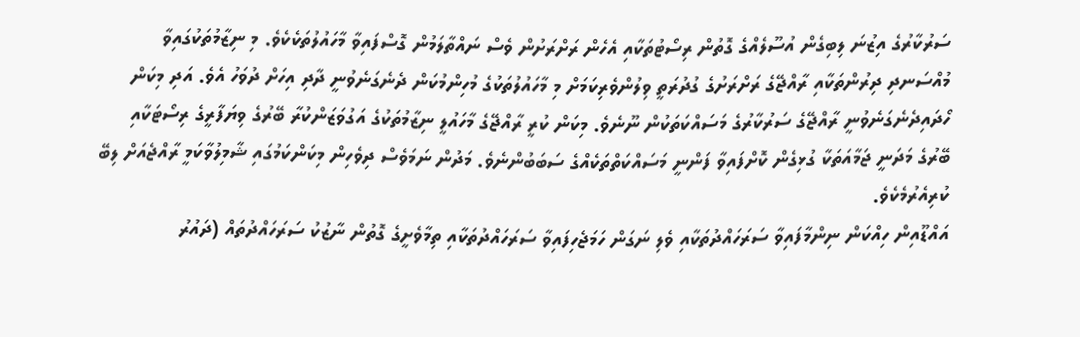ސަރުކާރުގެ އިޒުނަ ލިބިގެން އުސޫލެއްގެ ގޮތުން ރިސޯޓުތަކާއި އެހެން ރަށްރަށުން ވެސް ނައްތާލަމުން ގޮސްފައިވާ މާހައުލުތަކެކެވެ. މި ނިޒާމުތަކުގައިވާ މުއްސަނދި ދިރުންތަކާއި ރާއްޖޭގެ ރަށްރަށުގެ ގުދުރަތީ ވިލުންވެރިކަމަށް މި މާހައުލުތަކުގެ މުހިންމުކަން ދެނެގަނެވުނީ ދާދި އިހަށް ދުވަހު އެވެ. އަދި މިކަން ހޯދައިދެނެގަނެވުނީ ރާއްޖޭގެ ސަރުކާރުގެ މަސައްކަތަކުން ނޫނެވެ. މިކަން ކުރީ ރާއްޖޭގެ މާހައުލީ ނިޒާމުތަކުގެ އަގުވަޒަންކުރާ ބޭރުގެ ވިޔަފާރީގެ ރިސޯޓަކާއި ބޭރުގެ މަދަނީ ޖަމާއަތަކާ ގުޅިގެން ކޮށްފައިވާ ފަންނީ މަސައްކަތްތަކެއްގެ ސަބަބުންނެވެ. މަދުން ނަމަވެސް ދިވެހިން މިކަންކަމުގައި ޝާމިލުވާކަމީ ރާއްޖެއަށް ލިބޭ ކުރިއެރުމެކެވެ.
އައްޑޫއިން ހިއްކަން ނިންމާފައިވާ ސަރަހައްދުތަކާއި ވެލި ނަގަން ހަމަޖެހިފައިވާ ސަރަހައްދުތަކާއި ތިމާވެށީގެ ގޮތުން ނާޒުކު ސަރަހައްދުތައް (ދައުރު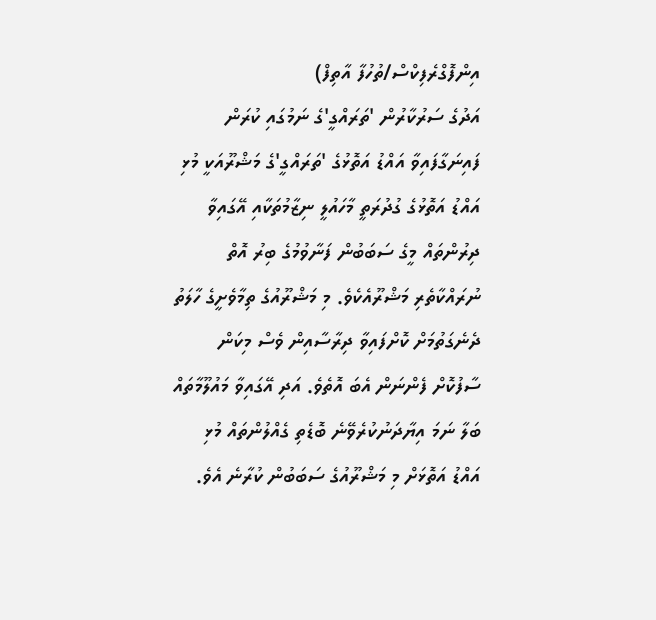އިންފޮގްރެފިކްސް/ތުހުފާ އާތިފް)
އަދުގެ ސަރުކާރުން 'ތަރައްގީ'ގެ ނަމުގައި ކުރަން ފައިނަގާފައިވާ އައްޑު އަތޮޅުގެ 'ތަރައްގީ'ގެ މަޝްރޫއަކީ މުޅި އައްޑު އަތޮޅުގެ ގުދުރަތީ މާހައުލީ ނިޒާމުތަކާއި އޭގައިވާ ދިރުންތައް މީގެ ސަބަބުން ފަނާވުމުގެ ބިރު އޮތް ނުރައްކާތެރި މަޝްރޫއެކެވެ. މި މަޝްރޫއުގެ ތިމާވެށީގެ ހާލަތު ދެނެގަތުމަށް ކޮށްފައިވާ ދިރާސާއިން ވެސް މިކަން ސާފުކޮށް ފެންނަން އެބަ އޮތެވެ. އަދި އޭގައިވާ މައުލޫމާތައް ބަލާ ނަމަ އިޔާދަނުކުރެވޭނެ ބޮޑެތި ގެއްލުންތައް މުޅި އައްޑު އަތޮޅަށް މި މަޝްރޫއުގެ ސަބަބުން ކުރާނެ އެވެ.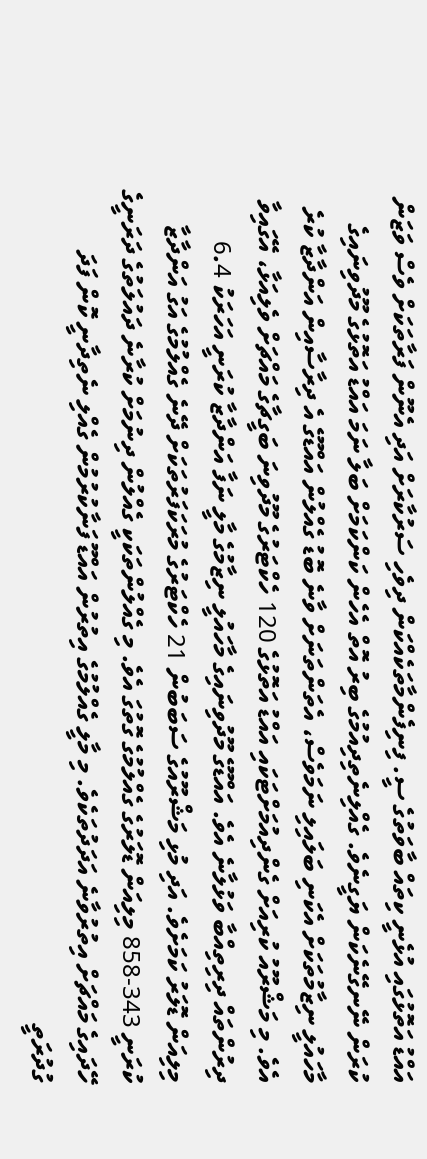އައްޑު އަތޮޅުގައި އުޅެނީ ކިތައް ބާވަތުގެ ސީ. ފިނިފެންމާތަކެއްކަން ދިވެހި ސަރުކާރަށް އަދި އެނޫން ފަރާތަކަށް ވެސް ވަޒަން ކުރަން ނޭނގޭނެކަން ޔަގީނެވެ. ގެއްލިނެތިދިއުމުގެ ބިރު އޮތް އެހެން ކަންކަމަށް ބަލާ ނަމަ އައްޑު އަތޮޅުގެ މޫދުވިނައިގެ މާހައުލީ ނިޒާމުތަކަށް އެކަނި ބަލައިލި ނަމަވެސް، އެތަންތަނަށް ވާނެ ބޮޑު ގެއްލުން އައްޑޫގެ އެ ދިރާސާއިން އަންދާޒާ ކުރެ އެވެ. މި މަޝްރޫއު ކުރިއަށް ގެންދިއުމަށްޓަކައި އައްޑު އަތޮޅުގެ 120 ހެކްޓަރުގެ މޫދުވިނަ ބަގީޗާގެ މައްޗަށް ވެލިއަޅާ، އޭގައިވާ ދިރުންތައް ދިރިތިއްބާ ވަޅުލާނެ އެވެ. އައްޑޫގެ މޫދުވިނައިގެ މާހައުލީ ނިޒާމުގެ މާލީ ނަފާ އަންދާޒާ ކުރަނީ އަހަރަކު 6.4 މިލިއަން ޑޮލަރު ކަމަށެވެ. އަދި މުޅި މަޝްރޫއުގެ ސަބަބުން 21 ހެކްޓަރުގެ މުރަކަފަރުތަކަށް ދޭނެ ގެއްލުމުގެ އަގު އަންދާޒާ ކުރަނީ 343-858 މިލިއަން ޑޮލަރުގެ ގެއްލުމުގެ ގޮތުގަ އެވެ. މި ގެއްލުންތަކަކީ ގެއްލުން ދިނުމަށް ކުރާނެ ދައުލަތުގެ ދަރަނީގެ ހޭދައިގެ މައްޗަށް އިތުރުވާނެ އަދަދުތަކެވެ. މި މާލީ ގެއްލުމުގެ އިތުރުން އައްޑޫ ފަނާކުރުމުން ގެއްލި ނެތިދާނީ ކޮން ފަދަ ގުދުރަތީ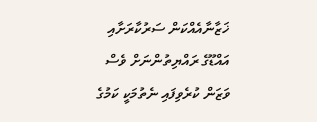ޚަޒާނާއެއްކަން ސަރުކާރަށާއި އައްޑޫގެ ރައްޔިތުންނަށް ވެސް ވަޒަން ކުރެވިފައި ނެތުމަކީ ކަމުގެ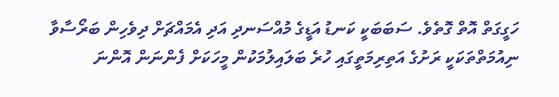ހަގީގަތް އޮތް ގޮތެވެ. ސަބަބަކީ ކަނޑު އަޑީގެ މުއްސަނދި އަދި އެމައްޗަށް ދިވެހިން ބަރޯސާވާ ނިއުމަތްތަކަކީ ރަށުގެ އަތިރިމަތީގައި ހުރެ ބަލައިލުމަކުން މީހަކަށް ފެންނަން އޮންނަ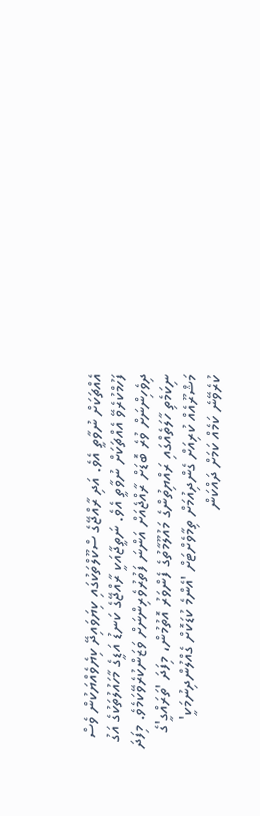އެއްޗަކަށް ނުވާތީ އެވެ. އަދި ރާއްޖޭގެ ސްކޫލްތަކުގައި ކިޔަވައިދޭ ކިޔެވެއްޔަކުން ވެސް ފަހުމްކުރެވޭ އެއްޗަކަށް ނުވާތީ އެވެ. ނަތީޖާއަކީ ރާއްޖޭގެ ކަނޑު އަޑީގެ މާހައުލުތަކުގެ އަގު ދިވެހިންނަށް ވުރެ ބޮޑަށް ރާއްޖެއަށް އަންނަ ފަތުރުވެރިންނަށް ވަޒަންކުރެވޭކަމެވެ. މިފަދަ ނިކަމެތި ހާލަތެއްގައި ރައްޔިތުންގެ މައުލޫމާތުގެ ފެންވަރު އޮތުމުން، މިފަދަ 'ތަރައްގީ'ގެ މަޝްރޫއެއް ކުރިއަށް ގެންދިއުމަށް ތިމާވެށްޓަށް 'އެންމެ ކުޑަކޮށް ގެއްލުންދިނުމަކީ' ކުރެވޭނެ ކަމެއް ކަމަށް ދައްކަން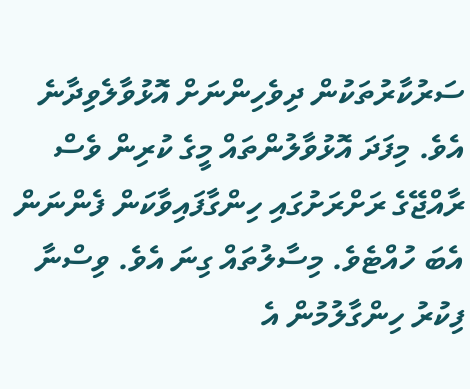ސަރުކާރުތަކުން ދިވެހިންނަށް އޮޅުވާލެވިދާނެ އެވެ. މިފަދަ އޮޅުވާލުންތައް މީގެ ކުރިން ވެސް ރާއްޖޭގެ ރަށްރަށުގައި ހިންގާފައިވާކަން ފެންނަން އެބަ ހުއްޓެވެ. މިސާލުތައް ގިނަ އެވެ. ވިސްނާ ފިކުރު ހިންގާލުމުން އެ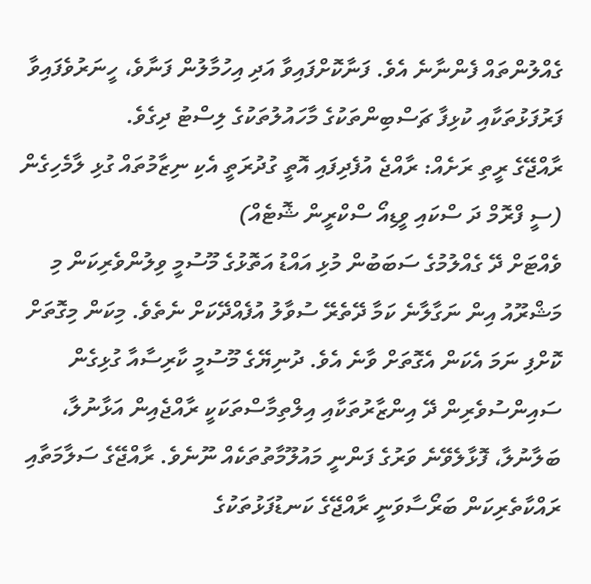ގެއްލުންތައް ފެންނާނެ އެވެ. ފަނާކޮށްފައިވާ އަދި އިހުމާލުން ފަނާވެ، ހީނަރުވެފައިވާ ފަރުފަޅުތަކާއި ކުޅިފާ ޗަސްބިންތަކުގެ މާހައުލުތަކުގެ ލިސްޓު ދިގެވެ.
ރާއްޖޭގެ ރީތި ރަށެއް: ރާއްޖެ އުފެދިފައި އޮތީ ގުދުރަތީ އެކި ނިޒާމުތައް ގުޅި ލާމެހިގެން (ސީ ފްރޮމް ދަ ސްކައި ވީޑިއޯ ސްކްރީން ޝޮޓެއް)
ވެއްޓަށް ދޭ ގެއްލުމުގެ ސަބަބުން މުޅި އައްޑު އަތޮޅުގެ މޫސުމީ ވިލުންވެރިކަން މި މަޝްރޫއު އިން ނަގާލާނެ ކަމާ ދޭތެރޭ ސުވާލު އުފެއްދޭކަށް ނެތެވެ. މިކަން މިގޮތަށް ކޮށްފި ނަމަ އެކަން އެގޮތަށް ވާނެ އެވެ. ދުނިޔޭގެ މޫސުމީ ކާރިސާއާ ގުޅިގެން ސައިންސުވެރިން ދޭ އިންޒާރުތަކާއި އިލްތިމާސްތަކަކީ ރާއްޖެއިން އަޅާނުލާ، ބަލާނުލާ، ފޮޅާލެވޭނެ ވަރުގެ ފަންނީ މައުލޫމާތުތަކެއް ނޫނެވެ. ރާއްޖޭގެ ސަލާމަތާއި ރައްކާތެރިކަން ބަރޯސާވަނީ ރާއްޖޭގެ ކަނޑުފަޅުތަކުގެ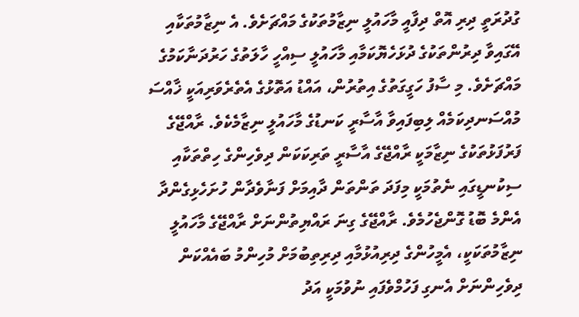ގުދުރަތީ ދިރި އޮތް ދިފާއީ މާހައުލީ ނިޒާމުތަކުގެ މައްޗަށެވެ. އެ ނިޒާމުތަކާއި އޭގައިވާ ދިރުންތަކުގެ ދުޅަހެޔޮކަމާއި މާހައުލީ ސިއްހީ ހާލަތުގެ ހަރުދަނާކަމުގެ މައްޗަށެވެ. މި ސާފު ހަގީގަތުގެ އިތުރުން، އައްޑު އަތޮޅުގެ އެތެރެވަރިއަކީ ޚާއްސަ މުއްސަނދިކަމެއް ލިބިފައިވާ އާސާރީ ކަނޑުގެ މާހައުލީ ނިޒާމެކެވެ. ރާއްޖޭގެ ފަރުފަޅުތަކުގެ ނިޒާމަކީ ރާއްޖޭގެ އާސާރީ ތަރިކަކަން ދިވެހިންގެ ހިތްތަކާއި ސިކުނޑީގައި ނެތުމަކީ މިފަދަ ތަންތަން ދާއިމަށް ފަނާވެދާން ހުށަހެޅިގެންދާ އެންމެ ބޮޑު ގޮންޖެހުމެވެ. ރާއްޖޭގެ ގިނަ ރައްޔިތުންނަށް ރާއްޖޭގެ މާހައުލީ ނިޒާމުތަކަކީ، އެމީހުންގެ ދިރިއުޅުމާއި ދިރިތިބުމަށް މުހިންމު ބައެއްކަން ދިވެހިންނަށް އެނގި ފަހުމްވެފައި ނުވުމަކީ އަދު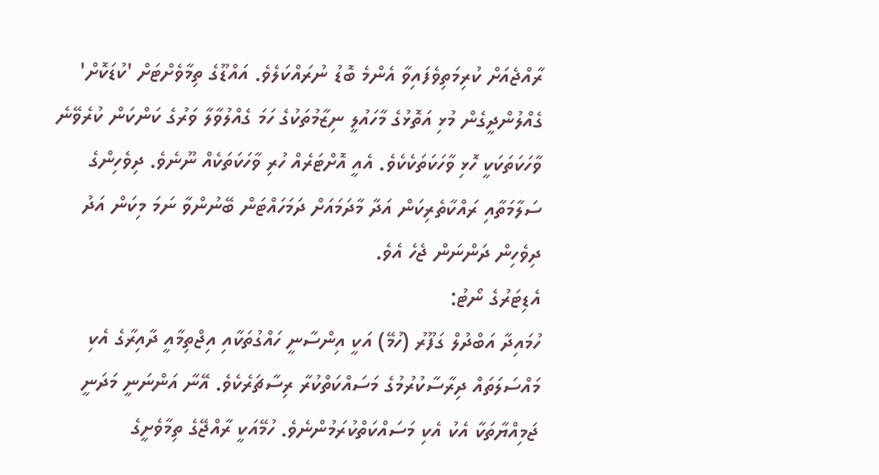ރާއްޖެއަށް ކުރިމަތިވެފައިވާ އެންމެ ބޮޑު ނުރައްކަލެވެ. އައްޑޫގެ ތިމާވެށްޓަށް 'ކުޑަކޮށް' ގެއްލުންދީގެން މުޅި އަތޮޅުގެ މާހައުލީ ނިޒާމުތަކުގެ ހަމަ ގެއްލުވާލާ ވަރުގެ ކަންކަން ކުރެވޭނެ ވާހަކަތަކަކީ ހޮޅި ވާހަކަތަކެކެވެ. އެއީ އޮށްޓަރެއް ހުރި ވާހަކަތަކެއް ނޫނެވެ. ދިވެހިންގެ ސަލާމަތާއި ރައްކާތެރިކަން އަދާ މާދަމައަށް ދަމަހައްޓަން ބޭނުންވާ ނަމަ މިކަން އަދު ދިވެހިން ދަންނަން ޖެހެ އެވެ.
އެޑިޓަރުގެ ނޯޓު:
ހުމައިދާ އަބްދުލް ގަފޫރު (ހުމޭ) އަކީ އިންސާނީ ހައްގުތަކާއި އިޖްތިމާއީ ދާއިރާގެ އެކި މައްސަލަތައް ދިރާސާކުރުމުގެ މަސައްކަތްކުރާ ރިސާޗަރެކެވެ. އޭނާ އަންނަނީ މަދަނީ ޖަމިއްޔާތަކާ އެކު އެކި މަސައްކަތްކުރަމުންނެވެ. ހުމޭއަކީ ރާއްޖޭގެ ތިމާވެށީގެ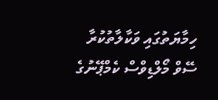ހިމާޔަތުގައި ވަކާލާތުކުރާ ސޭވް މޯލްޑިވްސް ކެމްޕޭނުގެ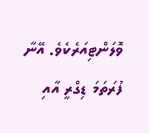ވޮލަންޓިއަރެކެވެ. އޭނާ ފުރަތަމަ ޑިގްރީ އާއި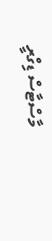މާސްޓާސް ޑިގްރީ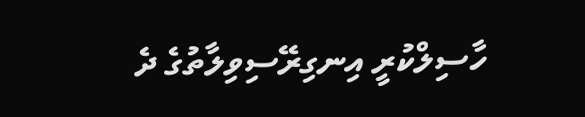ހާސިލްކުރީ އިނގިރޭސިވިލާތުގެ ދެ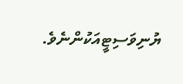ޔުނިވަސިޓީއަކުންނެވެ.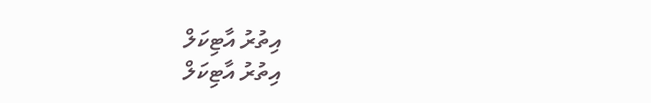އިތުރު އާޓިކަލް
އިތުރު އާޓިކަލް